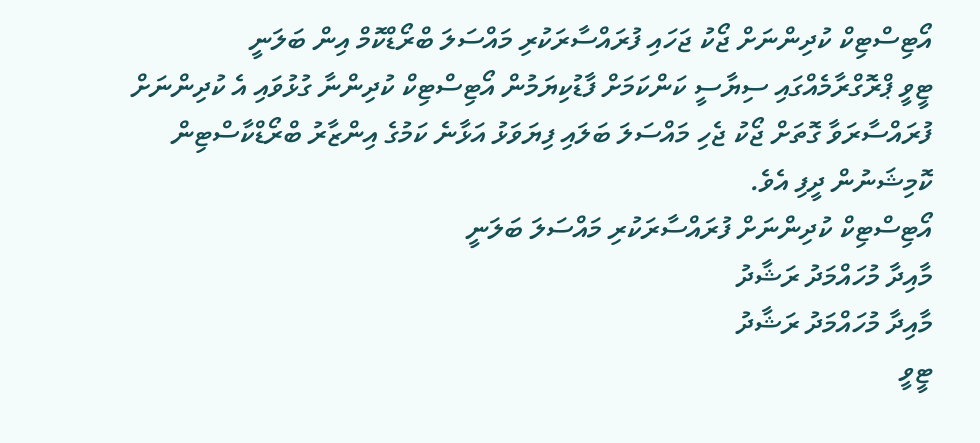އޯޓިސްޓިކް ކުދިންނަށް ޖޯކު ޖަހައި ފުރައްސާރަކުރި މައްސަލަ ބްރޯޑްކޮމް އިން ބަލަނީ
ޓީވީ ޕްރޮގްރާމެއްގައި ސިޔާސީ ކަންކަމަށް ފާޑުކިޔަމުން އޯޓިސްޓިކް ކުދިންނާ ގުޅުވައި އެ ކުދިންނަށް ފުރައްސާރަވާ ގޮތަށް ޖޯކު ޖެހި މައްސަލަ ބަލައި ފިޔަވަޅު އަޅާނެ ކަމުގެ އިންޒާރު ބްރޯޑްކާސްޓިން ކޮމިޝަނުން ދީފި އެވެ.
އޯޓިސްޓިކް ކުދިންނަށް ފުރައްސާރަކުރި މައްސަލަ ބަލަނީ
މާއިދާ މުހައްމަދު ރަޝާދު
މާއިދާ މުހައްމަދު ރަޝާދު
ޓީވީ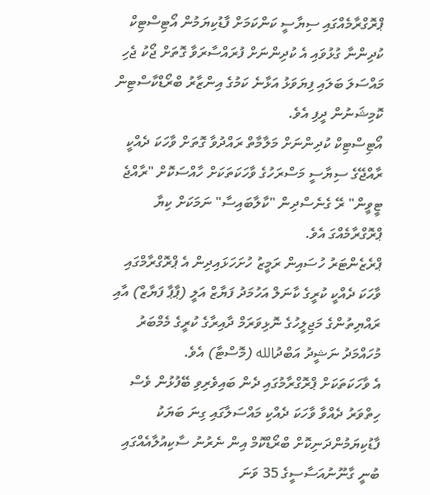ޕްރޮގްރާމެއްގައި ސިޔާސީ ކަންކަމަށް ފާޑުކިޔަމުން އޯޓިސްޓިކް ކުދިންނާ ގުޅުވައި އެ ކުދިންނަށް ފުރައްސާރަވާ ގޮތަށް ޖޯކު ޖެހި މައްސަލަ ބަލައި ފިޔަވަޅު އަޅާނެ ކަމުގެ އިންޒާރު ބްރޯޑްކާސްޓިން ކޮމިޝަނުން ދީފި އެވެ.
އޯޓިސްޓިކް ކުދިންނަށް މަލާމާތް ރައްދުވާ ގޮތަށް ވާހަކަ ދެއްކީ ރާއްޖޭގެ ސިޔާސީ މަސްރަހުގެ ވާހަކަތަކަށް ހާއްސަކޮށް "ރާއްޖެ ޓީވީން" ރޭ ގެނެސްދިން "ކާލާބައިސާ" ނަމަކަށް ކިޔާ ޕްރޮގްރާމެއްގަ އެވެ.
ޕްރެޒެންޓަރު ހުސައިން ރަމީޒު ހުށަހަޅައިދިން އެ ޕްރޮގްރާމްގައި ވާހަކަ ދެއްކީ ކުރީގެ ކާނަލް އަހުމަދު ފަޔާޒް އަލީ (ޕާޕާ ފަޔާޒް) އާއި ރައްޔިތުންގެ މަޖިލީހުގެ ނޮޅިވަރަމް ދާއިރާގެ ކުރީގެ މެމްބަރު މުހައްމަދު ނަޝީދު އަބްދުالله (މޮސްޓާ) އެވެ.
އެ ވާހަކަތަކަށް ޕްރޮގްރާމުގައި ދެން ބައިވެރިވި ބޭފުޅުން ވެސް ހިތްވަރު ދެއްވާ ވާހަކަ ދެއްކި މައްސަލާގައި ގިނަ ބަޔަކު ފާޑުކިޔަމުންދަނިކޮށް ބްރޯޑްކޮމް އިން ނެރުނު ސާކިއުލާއެއްގައި ބުނީ ގާނޫނުއަސާސީގެ 35 ވަނަ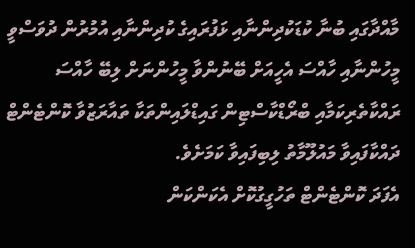މާއްދާގައި ބުނާ ކުޑަކުދިންނާއި ޅަފުރައިގެ ކުދިންނާއި އުމުރުން ދުވަސްވީ މީހުންނާއި ހާއްސަ އެހީއަށް ބޭނުންވާ މީހުންނަށް ލިބޭ ހާއްސަ ރައްކާތެރިކަމާއި ބްރޯޑްކާސްޓިން ގައިޑްލައިންތަކާ ތައާރަޒުވާ ކޮންޓެންޓް ދައްކާފައިވާ މައުލޫމާތު ލިބިފައިވާ ކަމަށެވެ.
އެފަދަ ކޮންޓެންޓް ތަހުގީގުކޮށް އެކަންކަން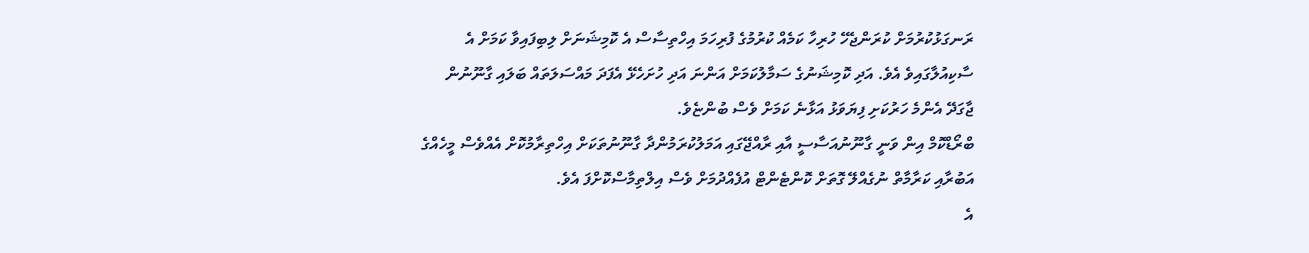ރަނގަޅުކުރުމަށް ކުރަންޖެހޭ ހުރިހާ ކަމެއް ކުރުމުގެ ފުރިހަމަ އިހްތިސާސް އެ ކޮމިޝަނަށް ލިބިފައިވާ ކަމަށް އެ ސާކިއުލާގައިވެ އެވެ. އަދި ކޮމިޝަނުގެ ސަމާލުކަމަށް އަންނަ އަދި ހުށަހެޅޭ އެފަދަ މައްސަލަތައް ބަލައި ގާނޫނުން ޖާގަދޭ އެންމެ ހަރުކަށި ފިޔަވަޅު އަޅާނެ ކަމަށް ވެސް ބުންޏެވެ.
ބްރޯޑްކޮމް އިން ވަނީ ގާނޫނުއަސާސީ އާއި ރާއްޖޭގައި އަމަލުކުރަމުންދާ ގާނޫނުތަކަށް އިހްތިރާމުކޮށް އެއްވެސް މީހެއްގެ އަބުރާއި ކަރާމާތް ނުގެއްލޭ ގޮތަށް ކޮންޓެންޓް އުފެއްދުމަށް ވެސް އިލްތިމާސްކޮށްފަ އެވެ.
އެ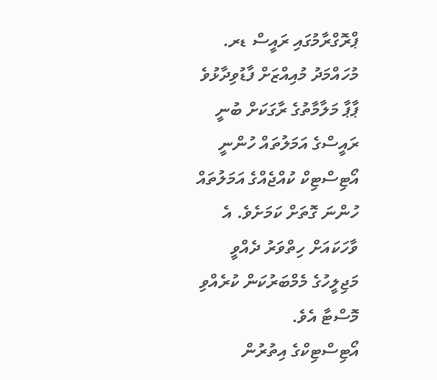ޕްރޮގްރާމުގައި ރައީސް ޑރ. މުހައްމަދު މުއިއްޒަށް ފާޑުވިދާޅުވެ ޕާޕާ މަލާމާތުގެ ރާގަކަށް ބުނީ ރައީސްގެ އަމަލުތައް ހުންނީ އޯޓިސްޓިކް ކުއްޖެއްގެ އަމަލުތައް ހުންނަ ގޮތަށް ކަމަށެވެ. އެ ވާހަކައަށް ހިތްވަރު ދެއްވީ މަޖިލީހުގެ މެމްބަރުކަން ކުރެއްވި މޮސްޓާ އެވެ.
އޯޓިސްޓިކްގެ އިތުރުން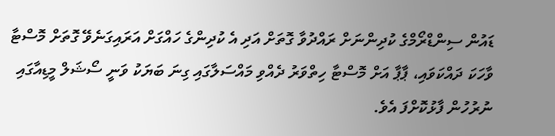ޑައުން ސިންޑްރޯމްގެ ކުދިންނަށް ރައްދުވާ ގޮތަށް އަދި އެ ކުދިންގެ ހައްގަށް އަރައިގަނެވޭ ގޮތަށް މޮސްޓާ ވާހަކަ ދައްކަވައި، ޕާޕާ އަށް މޮސްޓާ ހިތްވަރު ދެއްވި މައްސަލާގައި ގިނަ ބަޔަކު ވަނީ ސޯޝަލް މީޑިއާގައި ނުރުހުން ފާޅުކޮށްފަ އެވެ.